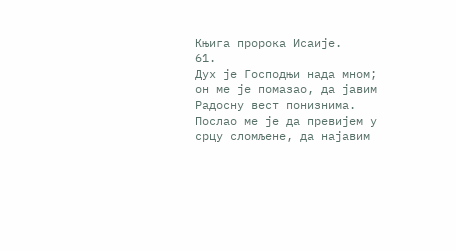Књига пророка Исаије.
61.
Дух је Господњи нада мном; он ме је помазао, да јавим Радосну вест понизнима. Послао ме је да превијем у срцу сломљене, да најавим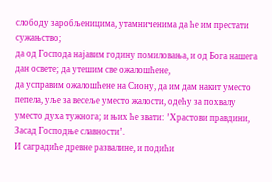слободу заробљеницима, утамниченима да ће им престати сужањство;
да од Господа најавим годину помиловања, и од Бога нашега дан освете; да утешим све ожалошћене,
да усправим ожалошћене на Сиону, да им дам накит уместо пепела, уље за весеље уместо жалости, одећу за похвалу уместо духа тужнога; и њих ће звати: ’Храстови правдини, Засад Господње славности’.
И саградиће древне развалине, и подићи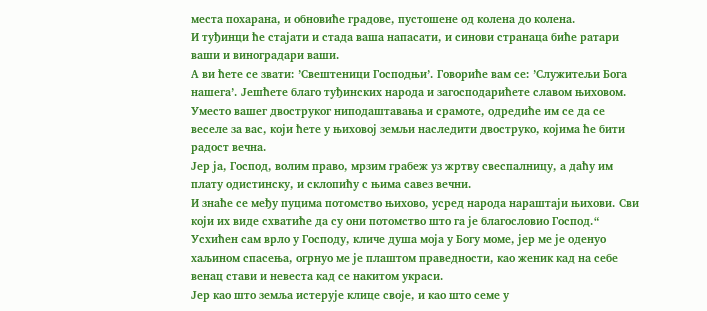места похарана, и обновиће градове, пустошене од колена до колена.
И туђинци ће стајати и стада ваша напасати, и синови странаца биће ратари ваши и виноградари ваши.
А ви ћете се звати: ’Свештеници Господњи’. Говориће вам се: ’Служитељи Бога нашега’. Јешћете благо туђинских народа и загосподарићете славом њиховом.
Уместо вашег двоструког ниподаштавања и срамоте, одредиће им се да се веселе за вас, који ћете у њиховој земљи наследити двоструко, којима ће бити радост вечна.
Јер ја, Господ, волим право, мрзим грабеж уз жртву свеспалницу, а даћу им плату одистинску, и склопићу с њима савез вечни.
И знаће се међу пуцима потомство њихово, усред народа нараштаји њихови. Сви који их виде схватиће да су они потомство што га је благословио Господ.“
Усхићен сам врло у Господу, кличе душа моја у Богу моме, јер ме је оденуо хаљином спасења, огрнуо ме је плаштом праведности, као женик кад на себе венац стави и невеста кад се накитом украси.
Јер као што земља истерује клице своје, и као што семе у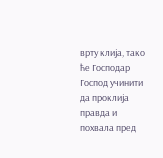врту клија, тако ће Господар Господ учинити да проклија правда и похвала пред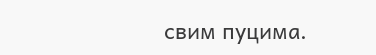свим пуцима.